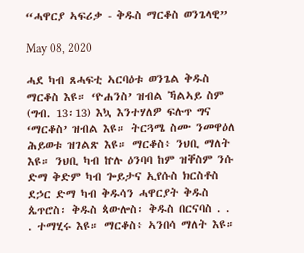“ሓዋርያ ኣፍሪቃ - ቅዱስ ማርቆስ ወንጌላዊ”

May 08, 2020

ሓደ ካብ ጸሓፍቲ ኣርባዕቱ ወንጌል ቅዱስ ማርቆስ እዩ። ‘ዮሐንስ’ ዝብል ኻልኣይ ስም (ግብ. 13፡13) እኳ እንተሃለዎ ፍሉጥ ግና ‘ማርቆስ’ ዝብል እዩ። ትርጓሜ ስሙ ንመዋዕለ ሕይወቱ ዝገልጽ እዩ። ማርቆስ፥ ንህቢ ማለት እዩ። ንህቢ ካብ ኵሉ ዕንባባ ከም ዝቐስም ንሱ ድማ ቅድም ካብ ጐይታና ኢየሱስ ክርስቶስ ደኃር ድማ ካብ ቅዱሳን ሓዋርያት ቅዱስ ጴጥሮስ፡ ቅዱስ ጳውሎስ፡ ቅዱስ በርናባስ . . . ተማሂሩ እዩ። ማርቆስ፥ ኣንበሳ ማለት እዩ።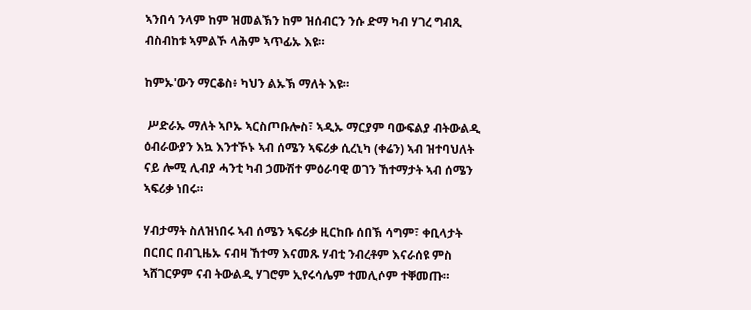ኣንበሳ ንላም ከም ዝመልኽን ከም ዝሰብርን ንሱ ድማ ካብ ሃገረ ግብጺ ብስብከቱ ኣምልኾ ላሕም ኣጥፊኡ እዩ።

ከምኡ'ውን ማርቆስ፥ ካህን ልኡኽ ማለት እዩ።

 ሥድራኡ ማለት ኣቦኡ ኣርስጦቡሎስ፣ ኣዲኡ ማርያም ባውፍልያ ብትውልዲ ዕብራውያን እኳ እንተኾኑ ኣብ ሰሜን ኣፍሪቃ ሲረኒካ (ቀሬን) ኣብ ዝተባህለት ናይ ሎሚ ሊብያ ሓንቲ ካብ ኃሙሽተ ምዕራባዊ ወገን ኸተማታት ኣብ ሰሜን ኣፍሪቃ ነበሩ።

ሃብታማት ስለዝነበሩ ኣብ ሰሜን ኣፍሪቃ ዚርከቡ ሰበኽ ሳግም፣ ቀቢላታት በርበር በብጊዜኡ ናብዛ ኸተማ እናመጹ ሃብቲ ንብረቶም እናራሰዩ ምስ ኣሸገርዎም ናብ ትውልዲ ሃገሮም ኢየሩሳሌም ተመሊሶም ተቐመጡ።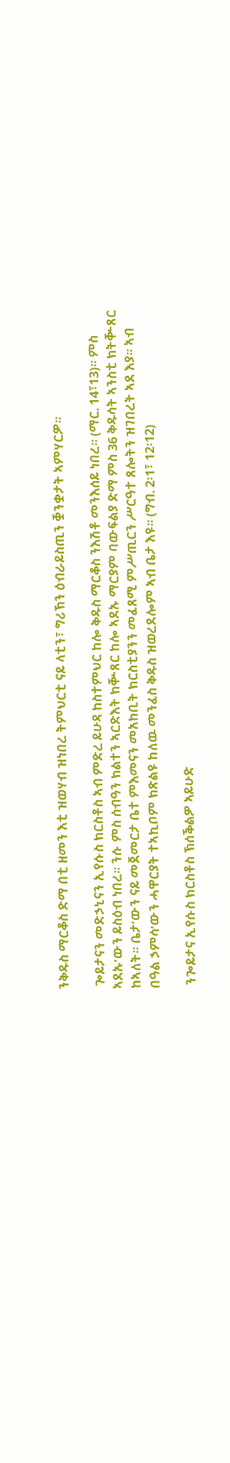ንቅዱስ ማርቆስ ድማ በቲ ዘመን እቲ ዝወሃብ ዝነበረ ትምህርቲ ናይ ላቲን፣ ግሪኽን ዕብራይስጢን ቛንቋታት ኣምሃርዎ።

 ጐይታናን መድኃኒናን ኢየሱስ ክርስቶስ ኣብ ምድረ ይሁዳ ከስተምህር ከሎ ቅዱስ ማርቆስ ንእሽቶ መንእሰይ ነበረ። (ማር. 14፣13)። ምስ ኣደኡ’ውን ይስዕብ ነበረ። ንሱ ምስ ሰብዓን ክልተን ኣርድእት ክቝጸር ከሎ ኣደኡ ማርያም ባውፍልያ ድማ ምስ 36 ቅዱሳት ኣንስቲ ክትቝጸር ከኣለት። ቤታ’ውን ናይ መጀመርታ ቤተ ምእመናን መአከቢት ክርስቲያንን መፈጸሚ ምሥጢርን ሥርዓተ ጸሎትን ዝገበረት ኣደ እያ። ኣብ በዓል ኃምሳ’ውን ሓዋርያት ተኣኪቦም ክጽልዩ ከለዉ መንፈስ ቅዱስ ዝወረደሎም ኣብ ቤታ እዩ። (ግብ. 2፡1፣ 12፡12)

 ንጐይታና ኢየሱስ ክርስቶስ ኽሰቕልዎ ኣይሁድ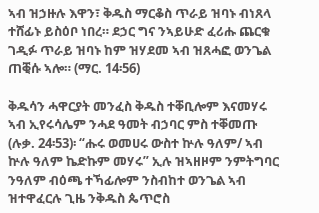ኣብ ዝኃዙሉ እዋን፣ ቅዱስ ማርቆስ ጥራይ ዝባኑ ብነጸላ ተሸፊኑ ይስዕቦ ነበረ። ደኃር ግና ንኣይሁድ ፈሪሑ ጨርቁ ገዲፉ ጥራይ ዝባኑ ከም ዝሃደመ ኣብ ዝጸሓፎ ወንጌል ጠቒሱ ኣሎ። (ማር. 14፡56)

ቅዱሳን ሓዋርያት መንፈስ ቅዱስ ተቐቢሎም እናመሃሩ ኣብ ኢየሩሳሌም ንሓደ ዓመት ብኃባር ምስ ተቐመጡ (ሉቃ. 24፡53)፡ “ሑሩ ወመሀሩ ውስተ ኵሉ ዓለም/ ኣብ ኵሉ ዓለም ኬድኩም መሃሩ” ኢሉ ዝኣዘዞም ንምትግባር ንዓለም ብዕጫ ተኻፊሎም ንስብከተ ወንጌል ኣብ ዝተዋፈርሉ ጊዜ ንቅዱስ ጴጥሮስ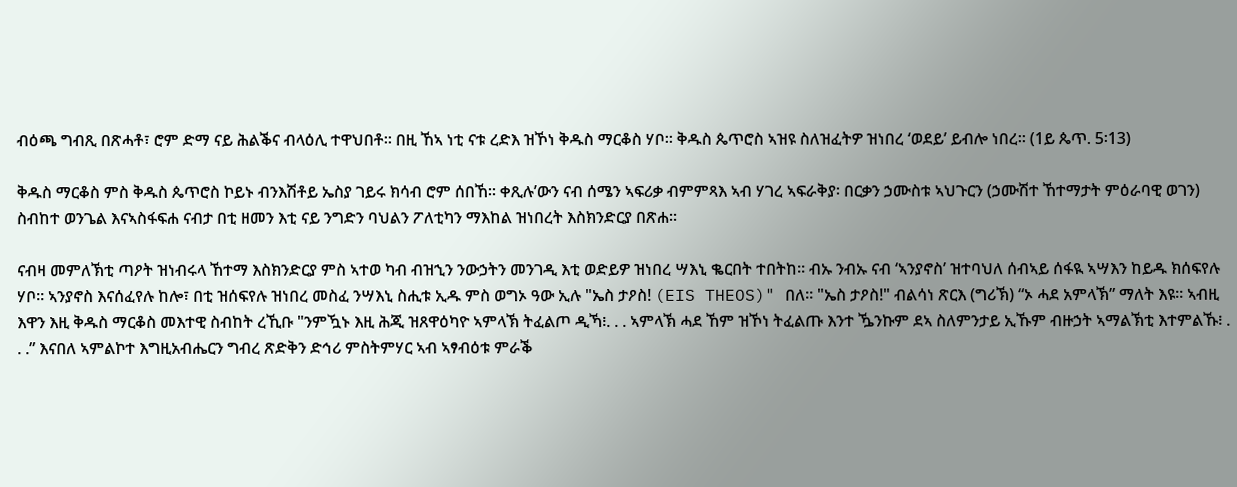ብዕጫ ግብጺ በጽሓቶ፣ ሮም ድማ ናይ ሕልቕና ብላዕሊ ተዋህበቶ። በዚ ኸኣ ነቲ ናቱ ረድእ ዝኾነ ቅዱስ ማርቆስ ሃቦ። ቅዱስ ጴጥሮስ ኣዝዩ ስለዝፈትዎ ዝነበረ ‘ወደይ’ ይብሎ ነበረ። (1ይ ጴጥ. 5፡13)

ቅዱስ ማርቆስ ምስ ቅዱስ ጴጥሮስ ኮይኑ ብንእሽቶይ ኤስያ ገይሩ ክሳብ ሮም ሰበኸ። ቀጺሉ’ውን ናብ ሰሜን ኣፍሪቃ ብምምጻእ ኣብ ሃገረ ኣፍራቅያ፡ በርቃን ኃሙስቱ ኣህጉርን (ኃሙሽተ ኸተማታት ምዕራባዊ ወገን) ስብከተ ወንጌል እናኣስፋፍሐ ናብታ በቲ ዘመን እቲ ናይ ንግድን ባህልን ፖለቲካን ማእከል ዝነበረት እስክንድርያ በጽሐ።

ናብዛ መምለኽቲ ጣዖት ዝነብሩላ ኸተማ እስክንድርያ ምስ ኣተወ ካብ ብዝኂን ንውኃትን መንገዲ እቲ ወድይዎ ዝነበረ ሣእኒ ቈርበት ተበትከ። ብኡ ንብኡ ናብ ‘ኣንያኖስ’ ዝተባህለ ሰብኣይ ሰፋዪ ኣሣእን ከይዱ ክሰፍየሉ ሃቦ። ኣንያኖስ እናሰፈየሉ ከሎ፣ በቲ ዝሰፍየሉ ዝነበረ መስፈ ንሣእኒ ስሒቱ ኢዱ ምስ ወግኦ ዓው ኢሉ "ኤስ ታዖስ! (EIS THEOS)" በለ። "ኤስ ታዖስ!" ብልሳነ ጽርእ (ግሪኽ) “ኦ ሓደ አምላኽ” ማለት እዩ። ኣብዚ እዋን እዚ ቅዱስ ማርቆስ መእተዊ ስብከት ረኺቡ "ንምዃኑ እዚ ሕጂ ዝጸዋዕካዮ ኣምላኽ ትፈልጦ ዲኻ፧. . . ኣምላኽ ሓደ ኸም ዝኾነ ትፈልጡ እንተ ዄንኩም ደኣ ስለምንታይ ኢኹም ብዙኃት ኣማልኽቲ እተምልኹ፧ . . .” እናበለ ኣምልኮተ እግዚአብሔርን ግብረ ጽድቅን ድኅሪ ምስትምሃር ኣብ ኣፃብዕቱ ምራቕ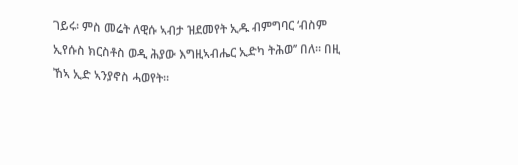ገይሩ፡ ምስ መሬት ለዊሱ ኣብታ ዝደመየት ኢዱ ብምግባር ‘ብስም ኢየሱስ ክርስቶስ ወዲ ሕያው እግዚኣብሔር ኢድካ ትሕወ’’ በለ። በዚ ኸኣ ኢድ ኣንያኖስ ሓወየት።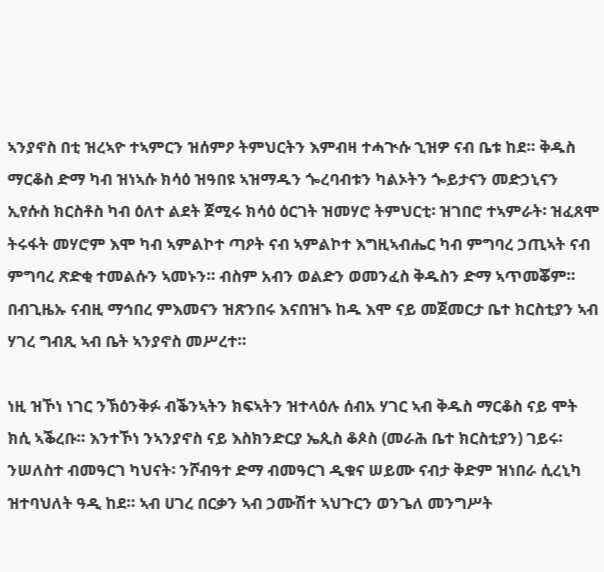ኣንያኖስ በቲ ዝረኣዮ ተኣምርን ዝሰምዖ ትምህርትን እምብዛ ተሓጒሱ ኂዝዎ ናብ ቤቱ ከደ። ቅዱስ ማርቆስ ድማ ካብ ዝነኣሱ ክሳዕ ዝዓበዩ ኣዝማዱን ጐረባብቱን ካልኦትን ጐይታናን መድኃኒናን ኢየሱስ ክርስቶስ ካብ ዕለተ ልደት ጀሚሩ ክሳዕ ዕርገት ዝመሃሮ ትምህርቲ፡ ዝገበሮ ተኣምራት፡ ዝፈጸሞ ትሩፋት መሃሮም እሞ ካብ ኣምልኮተ ጣዖት ናብ ኣምልኮተ እግዚኣብሔር ካብ ምግባረ ኃጢኣት ናብ ምግባረ ጽድቂ ተመልሱን ኣመኑን። ብስም አብን ወልድን ወመንፈስ ቅዱስን ድማ ኣጥመቖም። በብጊዜኡ ናብዚ ማኅበረ ምእመናን ዝጽንበሩ እናበዝኁ ከዱ እሞ ናይ መጀመርታ ቤተ ክርስቲያን ኣብ ሃገረ ግብጺ ኣብ ቤት ኣንያኖስ መሥረተ።

ነዚ ዝኾነ ነገር ንኽዕንቅፉ ብቕንኣትን ክፍኣትን ዝተላዕሉ ሰብአ ሃገር ኣብ ቅዱስ ማርቆስ ናይ ሞት ክሲ ኣቕረቡ። እንተኾነ ንኣንያኖስ ናይ እስክንድርያ ኤጲስ ቆጶስ (መራሕ ቤተ ክርስቲያን) ገይሩ፡ ንሠለስተ ብመዓርገ ካህናት፡ ንሾብዓተ ድማ ብመዓርገ ዲቁና ሠይሙ ናብታ ቅድም ዝነበራ ሲረኒካ ዝተባህለት ዓዲ ከደ። ኣብ ሀገረ በርቃን ኣብ ኃሙሽተ ኣህጉርን ወንጌለ መንግሥት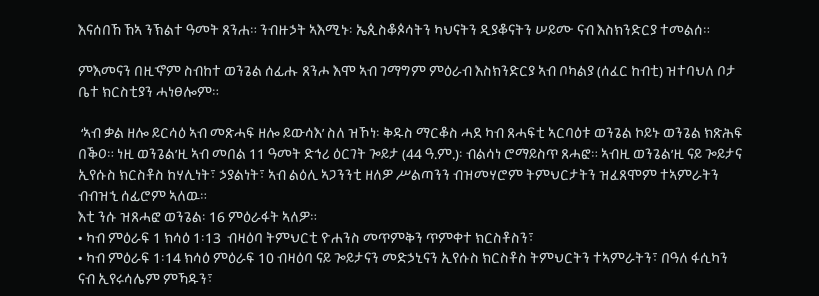እናሰበኸ ኸኣ ንኽልተ ዓመት ጸንሐ። ንብዙኃት ኣእሚኑ፡ ኤጲስቆጶሳትን ካህናትን ዲያቆናትን ሠይሙ ናብ እስክንድርያ ተመልሰ።

ምእመናን በዚኆም ስብከተ ወንጌል ሰፊሑ ጸንሖ እሞ ኣብ ገማግም ምዕራብ እስክንድርያ ኣብ ቦካልያ (ሰፈር ከብቲ) ዝተባህለ ቦታ ቤተ ክርስቲያን ሓነፀሎም።

 ‘ኣብ ቃል ዘሎ ይርሳዕ ኣብ መጽሓፍ ዘሎ ይውሳእ’ ስለ ዝኾነ፡ ቅዱስ ማርቆስ ሓደ ካብ ጸሓፍቲ ኣርባዕቱ ወንጌል ኮይኑ ወንጌል ክጽሕፍ በቕዐ። ነዚ ወንጌል’ዚ ኣብ መበል 11 ዓመት ድኅሪ ዕርገት ጐይታ (44 ዓ.ም.)፡ ብልሳነ ሮማይስጥ ጸሓፎ። ኣብዚ ወንጌል’ዚ ናይ ጐይታና ኢየሱስ ክርስቶስ ከሃሊነት፣ ኃያልነት፣ ኣብ ልዕሊ ኣጋንንቲ ዘለዎ ሥልጣንን ብዝመሃሮም ትምህርታትን ዝፈጸሞም ተኣምራትን ብብዝኂ ሰፊሮም ኣለዉ።
እቲ ንሱ ዝጸሓፎ ወንጌል፡ 16 ምዕራፋት ኣለዎ።
• ካብ ምዕራፍ 1 ክሳዕ 1፡13  ብዛዕባ ትምህርቲ ዮሐንስ መጥምቅን ጥምቀተ ክርስቶስን፣
• ካብ ምዕራፍ 1፡14 ክሳዕ ምዕራፍ 10 ብዛዕባ ናይ ጐይታናን መድኃኒናን ኢየሱስ ክርስቶስ ትምህርትን ተኣምራትን፣ በዓለ ፋሲካን ናብ ኢየሩሳሌም ምኻዱን፣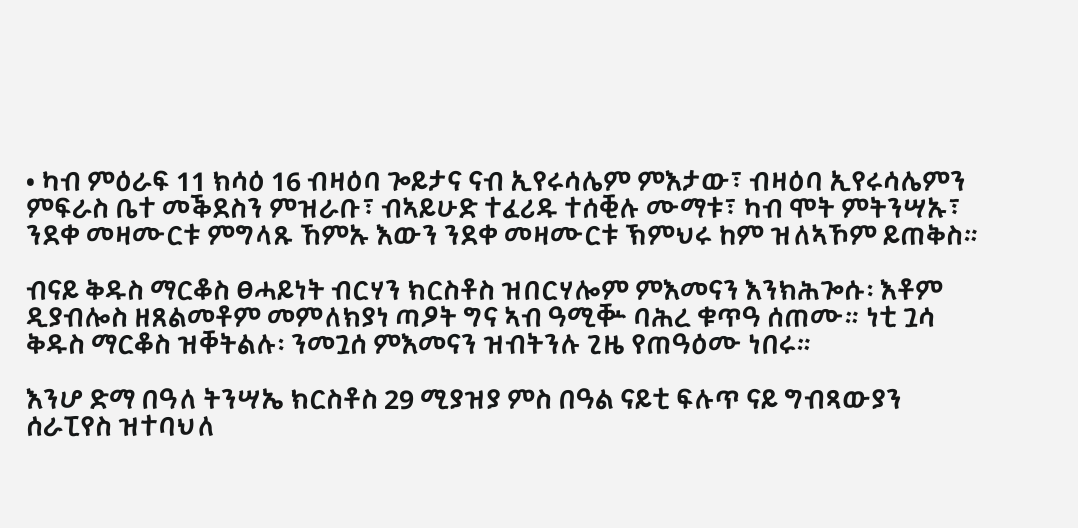• ካብ ምዕራፍ 11 ክሳዕ 16 ብዛዕባ ጐይታና ናብ ኢየሩሳሌም ምእታው፣ ብዛዕባ ኢየሩሳሌምን ምፍራስ ቤተ መቕደስን ምዝራቡ፣ ብኣይሁድ ተፈሪዱ ተሰቒሉ ሙማቱ፣ ካብ ሞት ምትንሣኡ፣ ንደቀ መዛሙርቱ ምግላጹ ኸምኡ እውን ንደቀ መዛሙርቱ ኽምህሩ ከም ዝለኣኾም ይጠቅስ።

ብናይ ቅዱስ ማርቆስ ፀሓይነት ብርሃን ክርስቶስ ዝበርሃሎም ምእመናን እንክሕጐሱ፡ እቶም ዲያብሎስ ዘጸልመቶም መምለክያነ ጣዖት ግና ኣብ ዓሚቝ ባሕረ ቁጥዓ ሰጠሙ። ነቲ ጓሳ ቅዱስ ማርቆስ ዝቐትልሉ፡ ንመጓሰ ምእመናን ዝብትንሉ ጊዜ የጠዓዕሙ ነበሩ።

እንሆ ድማ በዓለ ትንሣኤ ክርስቶስ 29 ሚያዝያ ምስ በዓል ናይቲ ፍሉጥ ናይ ግብጻውያን ሰራፒየስ ዝተባህለ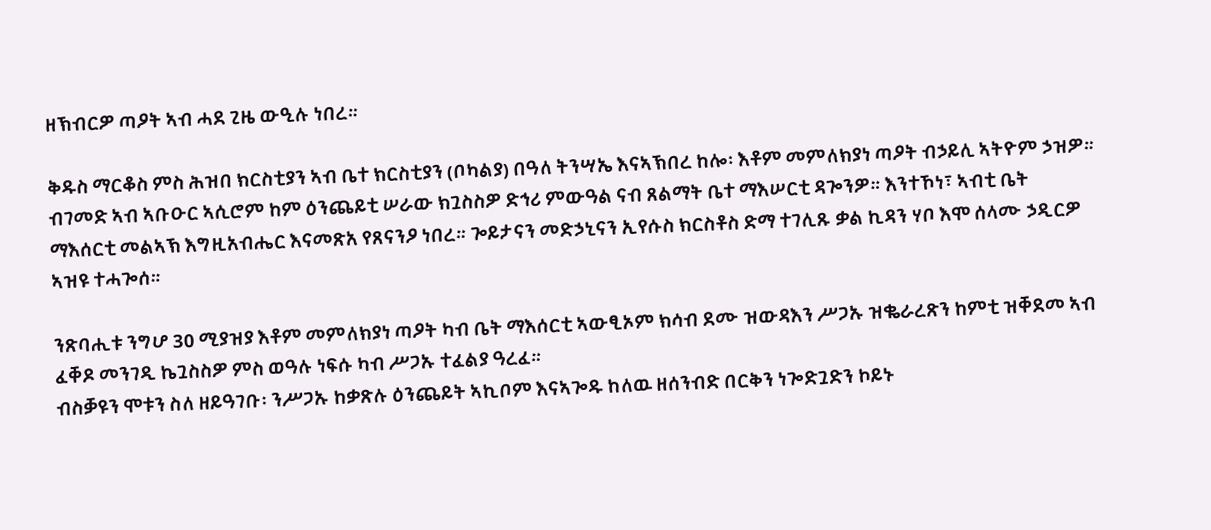ዘኽብርዎ ጣዖት ኣብ ሓደ ጊዜ ውዒሉ ነበረ።

ቅዱስ ማርቆስ ምስ ሕዝበ ክርስቲያን ኣብ ቤተ ክርስቲያን (ቦካልያ) በዓለ ትንሣኤ እናኣኽበረ ከሎ፡ እቶም መምለክያነ ጣዖት ብኃይሊ ኣትዮም ኃዝዎ። ብገመድ ኣብ ኣቡዑር ኣሲሮም ከም ዕንጨይቲ ሠራው ክጓስስዎ ድኅሪ ምውዓል ናብ ጸልማት ቤተ ማእሠርቲ ዳጐንዎ። እንተኾነ፣ ኣብቲ ቤት ማእሰርቲ መልኣኽ እግዚአብሔር እናመጽአ የጸናንዖ ነበረ። ጐይታናን መድኃኒናን ኢየሱስ ክርስቶስ ድማ ተገሊጹ ቃል ኪዳን ሃቦ እሞ ሰላሙ ኃዲርዎ ኣዝዩ ተሓጐሰ።

ንጽባሒቱ ንግሆ 30 ሚያዝያ እቶም መምለክያነ ጣዖት ካብ ቤት ማእሰርቲ ኣውፂኦም ክሳብ ደሙ ዝውዳእን ሥጋኡ ዝቈራረጽን ከምቲ ዝቐደመ ኣብ ፈቐዶ መንገዲ ኬጓስስዎ ምስ ወዓሉ ነፍሱ ካብ ሥጋኡ ተፈልያ ዓረፈ።
ብስቓዩን ሞቱን ስለ ዘይዓገቡ፡ ንሥጋኡ ከቃጽሉ ዕንጨይት ኣኪቦም እናኣጐዱ ከለዉ ዘሰንብድ በርቅን ነጐድጓድን ኮይኑ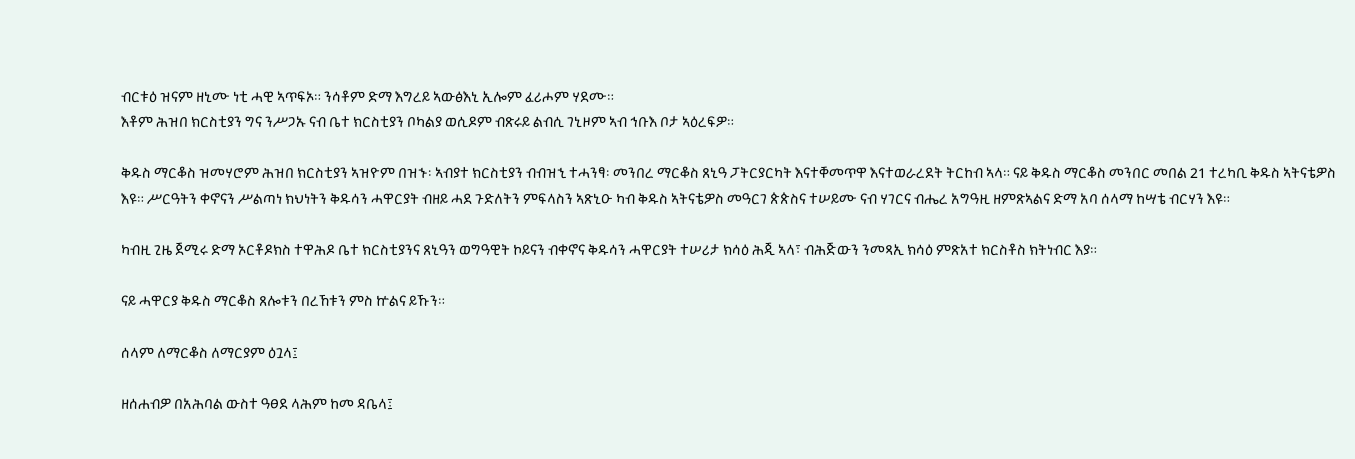ብርቱዕ ዝናም ዘኒሙ ነቲ ሓዊ ኣጥፍኦ። ንሳቶም ድማ እግረይ ኣውፅእኒ ኢሎም ፈሪሖም ሃደሙ።
እቶም ሕዝበ ክርስቲያን ግና ንሥጋኡ ናብ ቤተ ክርስቲያን ቦካልያ ወሲዶም ብጽሩይ ልብሲ ገኒዞም ኣብ ኅቡእ ቦታ ኣዕረፍዎ።

ቅዱስ ማርቆስ ዝመሃሮም ሕዝበ ክርስቲያን ኣዝዮም በዝኁ፡ ኣብያተ ክርስቲያን ብብዝኂ ተሓንፃ፡ መንበረ ማርቆስ ጸኒዓ ፓትርያርካት እናተቐመጥዋ እናተወራረደት ትርከብ ኣላ። ናይ ቅዱስ ማርቆስ መንበር መበል 21 ተረካቢ ቅዱስ ኣትናቴዎስ እዩ። ሥርዓትን ቀኖናን ሥልጣነ ክህነትን ቅዱሳን ሓዋርያት ብዘይ ሓደ ጉድለትን ምፍላስን ኣጽኒዑ ካብ ቅዱስ ኣትናቴዎስ መዓርገ ጵጵስና ተሠይሙ ናብ ሃገርና ብሔረ አግዓዚ ዘምጽኣልና ድማ አባ ሰላማ ከሣቴ ብርሃን እዩ።

ካብዚ ጊዜ ጀሚሩ ድማ ኦርቶዶክስ ተዋሕዶ ቤተ ክርስቲያንና ጸኒዓን ወግዓዊት ኮይናን ብቀኖና ቅዱሳን ሓዋርያት ተሠሪታ ክሳዕ ሕጂ ኣላ፣ ብሕጅውን ንመጻኢ ክሳዕ ምጽአተ ክርስቶስ ክትነብር እያ።

ናይ ሓዋርያ ቅዱስ ማርቆስ ጸሎቱን በረኸቱን ምስ ኵልና ይኹን።

ሰላም ለማርቆስ ለማርያም ዕጓላ፤

ዘሰሐብዎ በአሕባል ውስተ ዓፀደ ላሕም ከመ ዳቤላ፤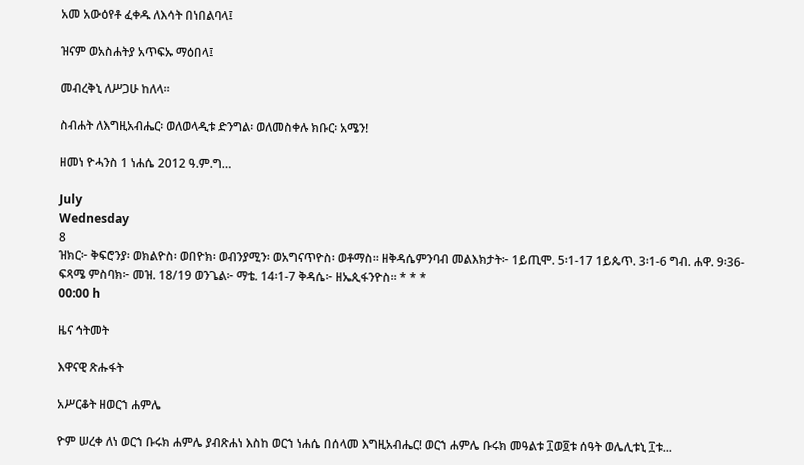አመ አውዕየቶ ፈቀዱ ለእሳት በነበልባላ፤

ዝናም ወአስሐትያ አጥፍኡ ማዕበላ፤

መብረቅኒ ለሥጋሁ ከለላ።

ስብሐት ለእግዚአብሔር፡ ወለወላዲቱ ድንግል፡ ወለመስቀሉ ክቡር፡ አሜን!

ዘመነ ዮሓንስ 1 ነሐሴ 2012 ዓ.ም.ግ…

July
Wednesday
8
ዝክር፦ ቅፍሮንያ፡ ወክልዮስ፡ ወበዮክ፡ ወብንያሚን፡ ወአግናጥዮስ፡ ወቶማስ። ዘቅዳሴምንባብ መልእክታት፦ 1ይጢሞ. 5፡1-17 1ይጴጥ. 3፡1-6 ግብ. ሐዋ. 9፡36-ፍጻሜ ምስባክ፦ መዝ. 18/19 ወንጌል፦ ማቴ. 14፡1-7 ቅዳሴ፦ ዘኤጲፋንዮስ። * * *
00:00 h

ዜና ኅትመት

እዋናዊ ጽሑፋት

አሥርቆት ዘወርኀ ሐምሌ

ዮም ሠረቀ ለነ ወርኀ ቡሩክ ሐምሌ ያብጽሐነ እስከ ወርኀ ነሐሴ በሰላመ እግዚአብሔር! ወርኀ ሐምሌ ቡሩክ መዓልቱ ፲ወ፬ቱ ሰዓት ወሌሊቱኒ ፲ቱ...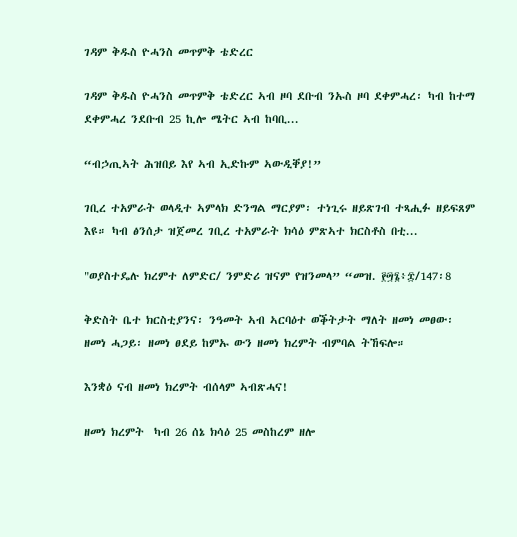ገዳም ቅዱስ ዮሓንስ መጥምቅ ቴድረር

ገዳም ቅዱስ ዮሓንስ መጥምቅ ቴድረር ኣብ ዞባ ደቡብ ንኡስ ዞባ ደቀምሓረ፡ ካብ ከተማ ደቀምሓረ ንደቡብ 25 ኪሎ ሜትር ኣብ ከባቢ...

“ብኃጢኣት ሕዝበይ እየ ኣብ ኢድኩም ኣውዲቐያ!”

ገቢረ ተአምራት ወላዲተ ኣምላክ ድንግል ማርያም፡ ተነጊሩ ዘይጽገብ ተጻሒፉ ዘይፍጸም እዩ። ካብ ፅንሰታ ዝጀመረ ገቢረ ተአምራት ክሳዕ ምጽኣተ ክርስቶስ በቲ...

"ወያስተዴሉ ክረምተ ለምድር/ ንምድሪ ዝናም የዝንመላ” “መዝ. ፻፵፮፥፰/147፡8

ቅድስት ቤተ ክርስቲያንና፡ ንዓመት ኣብ ኣርባዕተ ወቕትታት ማለት ዘመነ መፀው፡ ዘመነ ሓጋይ፡ ዘመነ ፀደይ ከምኡ ውን ዘመነ ክረምት ብምባል ትኸፍሎ።

እንቋዕ ናብ ዘመነ ክረምት ብሰላም ኣብጽሓና!

ዘመነ ክረምት  ካብ 26 ሰኔ ክሳዕ 25 መስከረም ዘሎ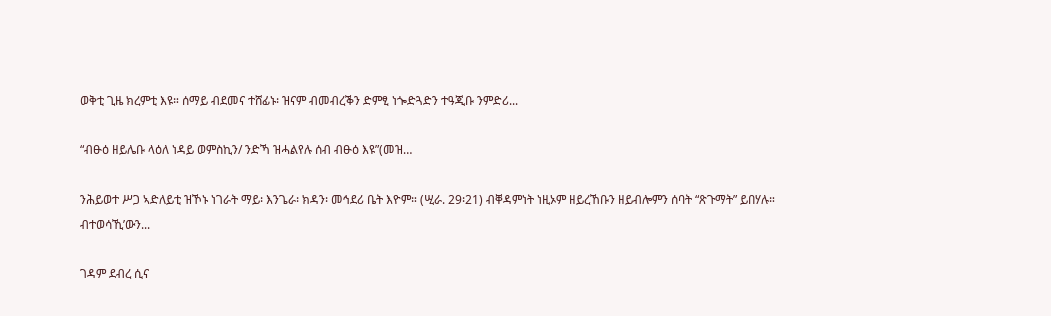ወቅቲ ጊዜ ክረምቲ እዩ። ሰማይ ብደመና ተሸፊኑ፡ ዝናም ብመብረቕን ድምፂ ነጐድጓድን ተዓጂቡ ንምድሪ...

“ብፁዕ ዘይሌቡ ላዕለ ነዳይ ወምስኪን/ ንድኻ ዝሓልየሉ ሰብ ብፁዕ እዩ”(መዝ…

ንሕይወተ ሥጋ ኣድለይቲ ዝኾኑ ነገራት ማይ፡ እንጌራ፡ ክዳን፡ መኅደሪ ቤት እዮም። (ሢራ. 29፡21) ብቐዳምነት ነዚኦም ዘይረኸቡን ዘይብሎምን ሰባት “ጽጉማት” ይበሃሉ። ብተወሳኺ’ውን...

ገዳም ደብረ ሲና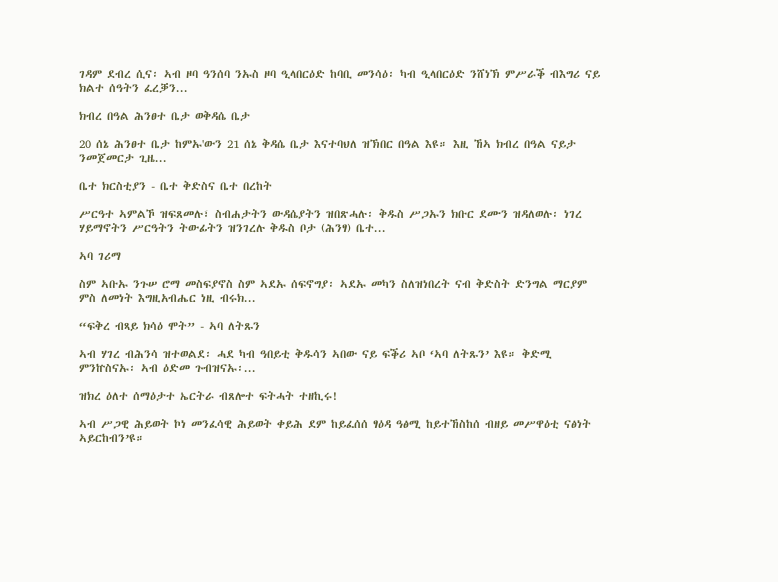ገዳም ደብረ ሲና፡ ኣብ ዞባ ዓንሰባ ንኡስ ዞባ ዒላበርዕድ ከባቢ መንሳዕ፡ ካብ ዒላበርዕድ ንሸነኽ ምሥራቕ ብእግሪ ናይ ክልተ ሰዓትን ፈረቓን...

ክብረ በዓል ሕንፀተ ቤታ ወቅዳሴ ቤታ

20 ሰኔ ሕንፀተ ቤታ ከምኡ'ውን 21 ሰኔ ቅዳሴ ቤታ እናተባህለ ዝኽበር በዓል እዩ። እዚ ኸኣ ክብረ በዓል ናይታ ንመጀመርታ ጊዜ...

ቤተ ክርስቲያን - ቤተ ቅድስና ቤተ በረከት

ሥርዓተ ኣምልኾ ዝፍጸመሉ፣ ስብሐታትን ውዳሴያትን ዝበጽሓሉ፡ ቅዱስ ሥጋኡን ክቡር ደሙን ዝዳለወሉ፡ ነገረ ሃይማኖትን ሥርዓትን ትውፊትን ዝንገረሉ ቅዱስ ቦታ (ሕንፃ) ቤተ...

ኣባ ገሪማ

ስም ኣቡኡ ንጉሠ ሮማ መስፍያኖስ ስም ኣደኡ ሰፍኖግያ፡ ኣደኡ መካን ስለዝነበረት ናብ ቅድስት ድንግል ማርያም ምስ ለመነት እግዚአብሔር ነዚ ብሩክ...

“ፍቅረ ብጻይ ክሳዕ ሞት” - ኣባ ለትጹን

ኣብ ሃገረ ብሕንሳ ዝተወልደ፡ ሓደ ካብ ዓበይቲ ቅዱሳን ኣበው ናይ ፍቕሪ ኣቦ ‘ኣባ ለትጹን’ እዩ። ቅድሚ ምንኵስናኡ፡ ኣብ ዕድመ ጉብዝናኡ፡...

ዝክረ ዕለተ ሰማዕታተ ኤርትራ ብጸሎተ ፍትሓት ተዘኪሩ!

ኣብ ሥጋዊ ሕይወት ኮነ መንፈሳዊ ሕይወት ቀይሕ ደም ከይፈሰሰ ፃዕዳ ዓፅሚ ከይተኸስከሰ ብዘይ መሥዋዕቲ ናፅነት ኣይርከብን’ዩ።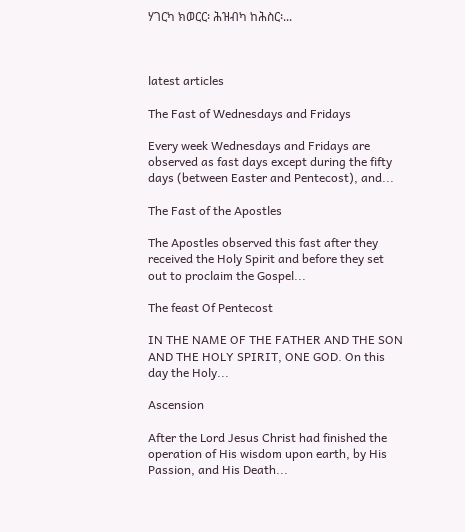ሃገርካ ክወርር፡ ሕዝብካ ከሕስር፡...



latest articles

The Fast of Wednesdays and Fridays

Every week Wednesdays and Fridays are observed as fast days except during the fifty days (between Easter and Pentecost), and...

The Fast of the Apostles

The Apostles observed this fast after they received the Holy Spirit and before they set out to proclaim the Gospel...

The feast Of Pentecost

IN THE NAME OF THE FATHER AND THE SON AND THE HOLY SPIRIT, ONE GOD. On this day the Holy...

Ascension

After the Lord Jesus Christ had finished the operation of His wisdom upon earth, by His Passion, and His Death...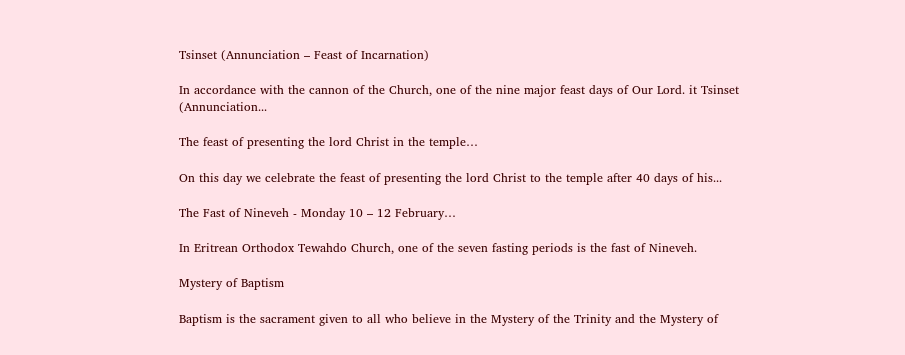Tsinset (Annunciation – Feast of Incarnation)

In accordance with the cannon of the Church, one of the nine major feast days of Our Lord. it Tsinset (Annunciation...

The feast of presenting the lord Christ in the temple…

On this day we celebrate the feast of presenting the lord Christ to the temple after 40 days of his...

The Fast of Nineveh - Monday 10 – 12 February…

In Eritrean Orthodox Tewahdo Church, one of the seven fasting periods is the fast of Nineveh.

Mystery of Baptism

Baptism is the sacrament given to all who believe in the Mystery of the Trinity and the Mystery of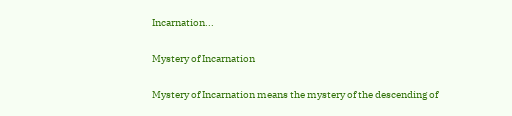Incarnation...

Mystery of Incarnation

Mystery of Incarnation means the mystery of the descending of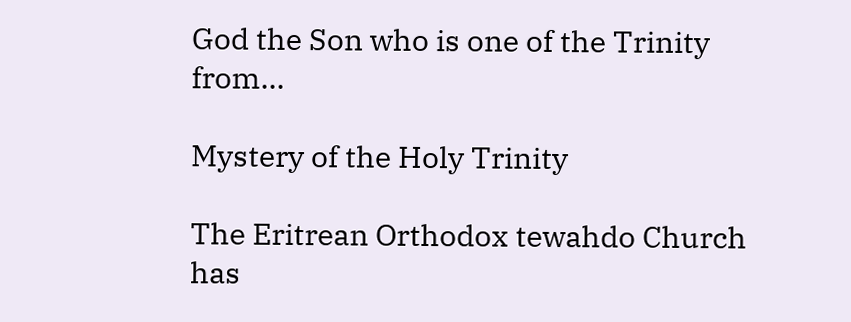God the Son who is one of the Trinity from...

Mystery of the Holy Trinity

The Eritrean Orthodox tewahdo Church has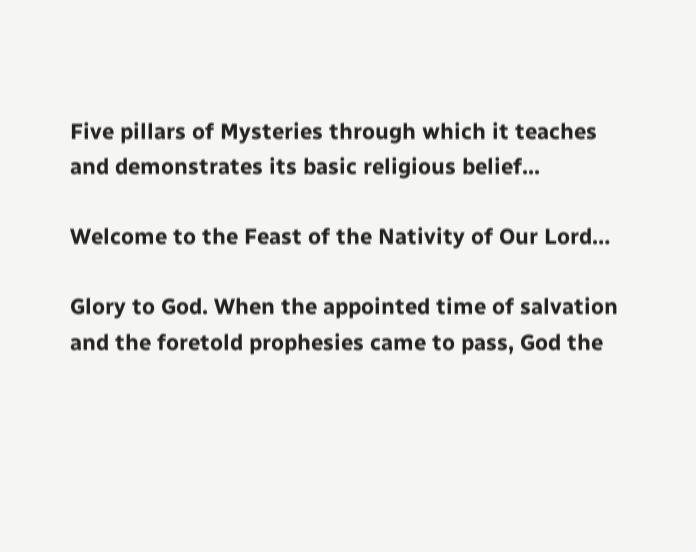Five pillars of Mysteries through which it teaches and demonstrates its basic religious belief...

Welcome to the Feast of the Nativity of Our Lord…

Glory to God. When the appointed time of salvation and the foretold prophesies came to pass, God the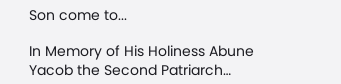Son come to...

In Memory of His Holiness Abune Yacob the Second Patriarch…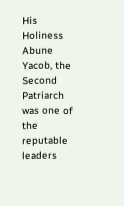His Holiness Abune Yacob, the Second Patriarch was one of the reputable leaders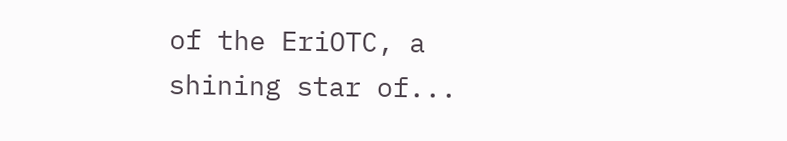of the EriOTC, a shining star of...